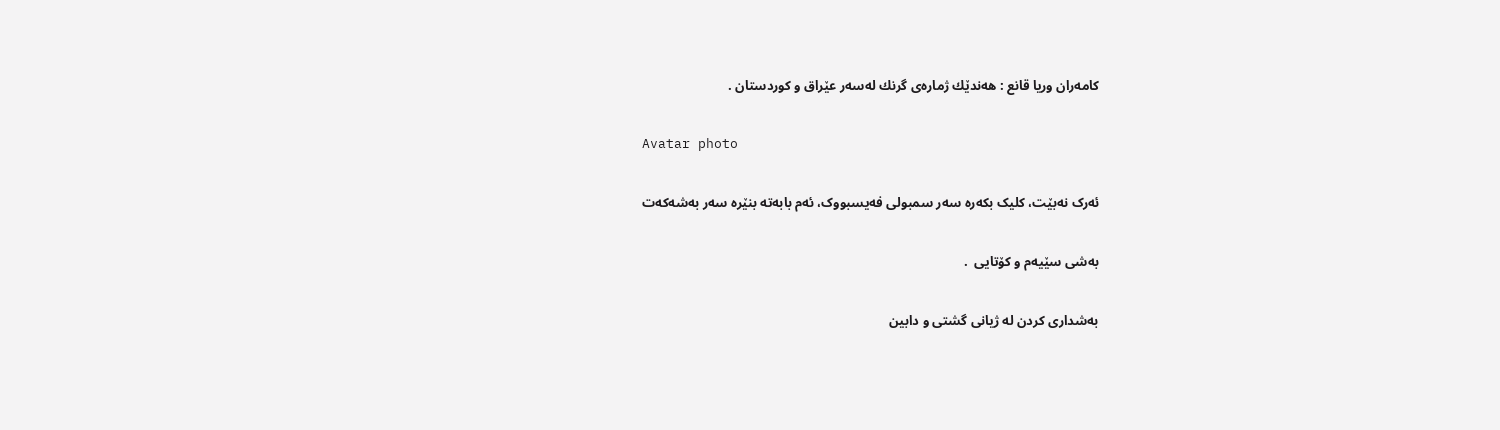کامەران وریا قانع : هه‌ندێك ژماره‌ى گرنك له‌سه‌ر عێراق و كوردستان .

Avatar photo

ئەرک نەبێت، کلیک بکەرە سەر سمبولی فەیسبووک، ئەم بابەتە بنێرە سەر بەشەکەت

به‌شى سێیه‌م و كۆتایی  .

به‌شدارى كردن له‌ ژیانى گشتى و دابین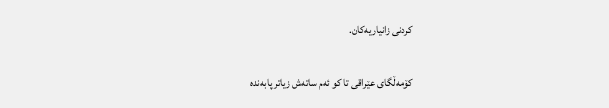كردنى زانیاریه‌كان.

كۆمه‌ڵگاى عێراقى تا كو ئه‌م ساته‌ش زیاتر پابه‌نده‌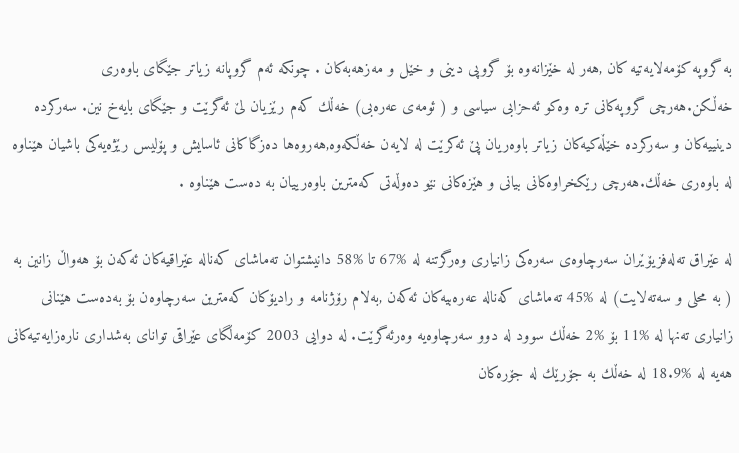به‌ گروپه‌ كۆمه‌لایه‌تیه كان ,هه‌ر له‌ خێزانه‌وه‌ بۆ گروپی دینى و خێل و مه‌زهه‌به‌كان . چونكه‌ ئه‌م گروپانه‌ زیاتر جێگاى باوه‌رى خه‌ڵكن.هه‌رچى گروپه‌كانى تره‌ وه‌كو ئه‌حزابی سیاسى و ( ئومه‌ى عه‌ره‌بی) خه‌ڵك كه‌م رێزیان لێ ئه‌گرێت و جێگاى بایه‌خ نین. سه‌ركرده‌ دینییه‌كان و سه‌ركرده‌ خێڵه‌كیه‌كان زیاتر باوه‌ریان پێ ئه‌كرێت له‌ لایه‌ن خه‌ڵكه‌وه‌,هه‌روه‌ها ده‌زگاكانى ئاسایش و پۆلیس رێژه‌یه‌كى باشیان هێناوه‌ له‌ باوه‌رى خه‌ڵك.هه‌رچى رێكخراوه‌كانى بیانى و هێزه‌كانى نێو ده‌وڵه‌تى كه‌مترین باوه‌رییان به‌ ده‌ست هێناوه‌ .

له‌ عێراق ته‌له‌فزیۆێران سه‌رچاوه‌ى سه‌ره‌كى زانیارى وه‌رگرتنه‌ له‌ %67 تا %58 دانیشتوان ته‌ماشاى كه‌ناله‌ عێراقیه‌كان ئه‌كه‌ن بۆ هه‌واڵ زانین به‌ ( به‌ محلی و سه‌ته‌لایت) له‌ %45 ته‌ماشاى كه‌ناله‌ عه‌ره‌بیه‌كان ئه‌كه‌ن ,به‌لام رۆژنامه‌ و رادیۆكان كه‌مترین سه‌رچاوه‌ن بۆ به‌ده‌ست هێنانى زانیارى ته‌نها له‌ %11 بۆ %2 خه‌ڵك سوود له‌ دوو سه‌رچاوه‌یه‌ وه‌رئه‌گرێت. له‌ دوایی 2003 كۆمه‌ڵگاى عێراقی تواناى به‌شدارى ناره‌زایه‌تیه‌كانى هه‌یه‌ له‌ %18.9 له‌ خه‌ڵك به‌ جۆرێك له‌ جۆره‌كان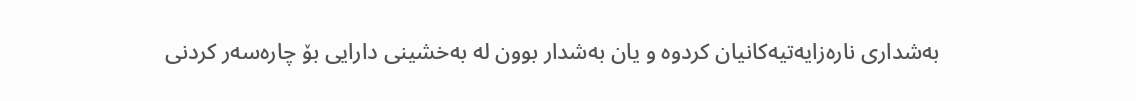به‌شدارى ناره‌زایه‌تیه‌كانیان كردوه‌ و یان به‌شدار بوون له‌ به‌خشینى دارایی بۆ چاره‌سه‌ر كردنى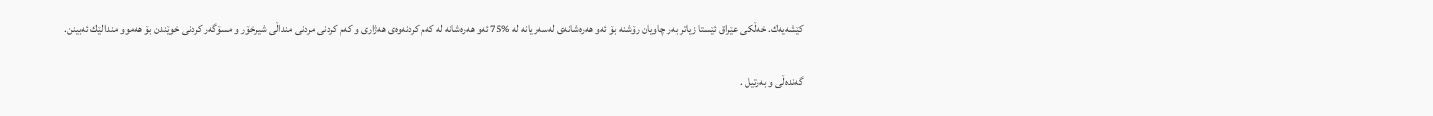كێشه‌یه‌ك. خه‌ڵكى عێراق ئێستا زیاتر به‌ر چاویان رۆشنه‌ بۆ ئه‌و هه‌ره‌شانه‌ى له‌سه‌ریانه‌ له‌ %75 ئه‌و هه‌ره‌شانه‌ له‌ كه‌م كردنه‌وه‌ى هه‌ژارى و كه‌م كردنى مردنى منداڵى شیرخۆر و مسۆگه‌ر كردنى خوێندن بۆ هه‌موو مندالێك ئه‌بینن.

گه‌نده‌ڵى و به‌رتیل .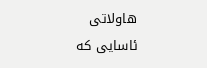هاولاتى ئاسایى كه‌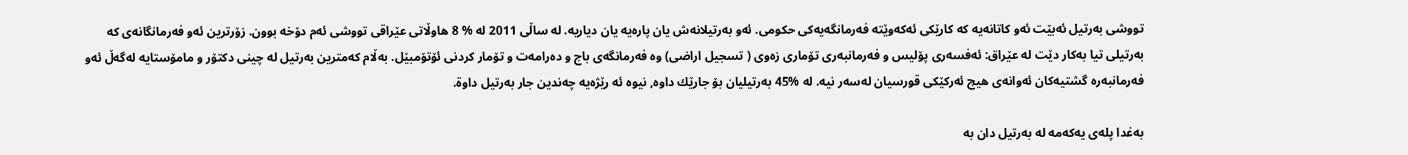تووشى به‌رتیل ئه‌بێت ئه‌و كاتانه‌یه‌ كه‌ كارێكى ئه‌كه‌وێته‌ فه‌رمانگه‌یه‌كى حكومى. ئه‌و به‌رتیلانه‌ش یان پاره‌یه‌ یان دیاریه‌. له‌ ساڵى 2011 له‌ % 8 هاوڵاتى عێراقی تووشى ئه‌م دۆخه‌ بوون. زۆرترین ئه‌و فه‌رمانگانه‌ى كه‌ به‌رتیلی تیا به‌كار دێت له‌ عێراق: ئه‌فسه‌رى پۆلیس و فه‌رمانبه‌رى تۆمارى زه‌وى ( تسجیل اراضی) وه‌ فه‌رمانگه‌ى باج و ده‌رامه‌ت و تۆمار كردنى ئۆتۆمبێل. به‌ڵام كه‌مترین به‌رتیل له‌ چینى دكتۆر و مامۆستایه‌ له‌گه‌ڵ ئه‌و فه‌رمانبه‌ره‌ گشتیه‌كان ئه‌وانه‌ى هیچ ئه‌ركێكى قورسیان له‌سه‌ر نیه‌. له‌ %45 به‌رتیلیان بۆ جارێك داوه‌, نیوه‌ ئه‌ رێژه‌یه‌ چه‌ندین جار به‌رتیل داوة.

به‌غدا پله‌ى یه‌كه‌مه‌ له‌ به‌رتیل دان به‌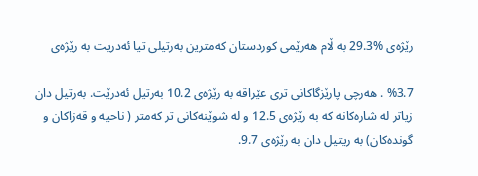رێژه‌ى %29.3 به‌ ڵام هه‌رێمى كوردستان كه‌مترین به‌رتیلى تیا ئه‌دریت به‌ رێژه‌ى

%3.7 . هه‌رچى پارێزگاكانى ترى عێراقه‌ به‌ رێژه‌ى 10.2 به‌رتیل ئه‌درێت. به‌رتیل دان زیاتر له‌ شاره‌كانه كه‌ به‌ رێژه‌ى 12.5 و له‌ شوێنه‌كانى تر كه‌متر ( ناحیه‌ و قه‌زاكان و گونده‌كان) به‌ ریتیل دان به‌ رێژه‌ى 9.7.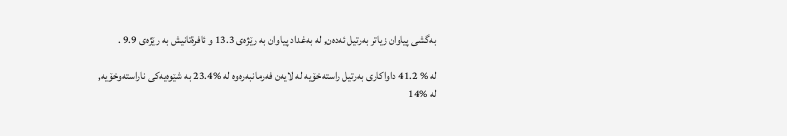به‌گشى پیاوان زیاتر به‌رتیل ئه‌ده‌ن, له‌ به‌غداد پیاوان به‌ رێژه‌ى 13.3 و ئافرةتانیش به‌ رێژه‌ى 9.9 .

له‌ % 41.2 داواكارى به‌رتیل راسته‌خۆیه‌ له‌ لایه‌ن فه‌رمانبه‌ره‌وه‌ له‌ %23.4 به‌ شێوه‌یه‌كى ناراسته‌وخۆیه‌, له‌ %14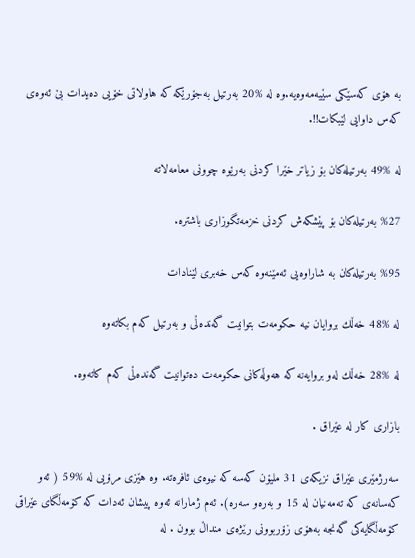به‌ هۆى كه‌سێكى سێیه‌مه‌وه‌یه‌.وه‌ له‌ %20 به‌رتیل به‌جۆرێكه‌ كه‌ هاولاتى خۆیی ده‌یدات بێ ئه‌وه‌ى كه‌س داوایی لێبكات!!.

له‌ %49 به‌رتیله‌كان بۆ زیاتر خێرا كردنى به‌رێوه‌ چوونى معامه‌لاته‌

%27 به‌رتیله‌كان بۆ پێشكه‌ش كردنى خزمه‌تگوزارى باشتره‌.

%95 به‌رتیله‌كان به‌ شاراوه‌یی ئه‌مێنه‌وه‌ كه‌س خه‌برى لێنادات

له‌ %48 خه‌ڵك بروایان نیه‌ حكومه‌ت بتوانیت گه‌نده‌ڵى و به‌رتیل كه‌م بكاته‌وه‌

له‌ %28 خه‌ڵك له‌و بروایه‌نه‌ كه‌ هه‌وڵه‌كانى حكومه‌ت ده‌توانیت گه‌نده‌ڵى كه‌م كاته‌وه‌.

بازارى كار له‌ عێراق .

سه‌رژمێرى عێراق نزیكه‌ى 31 ملیۆن كه‌سه‌ كه‌ نیوه‌ى ئافره‌ته‌. وه‌ هێزى مرۆیی له‌ %59 ( ئه‌و كه‌سانه‌ى كه‌ ته‌مه‌نیان له‌ 15 و به‌ره‌و سه‌ره‌). ئه‌م ژمارانه‌ ئه‌وه‌ پیشان ئه‌دات كه‌ كۆمه‌ڵگاى عێراقى كۆمه‌ڵگایه‌كى گه‌نجه‌ به‌هۆى زۆربوونى رێژه‌ى منداڵ بوون . له‌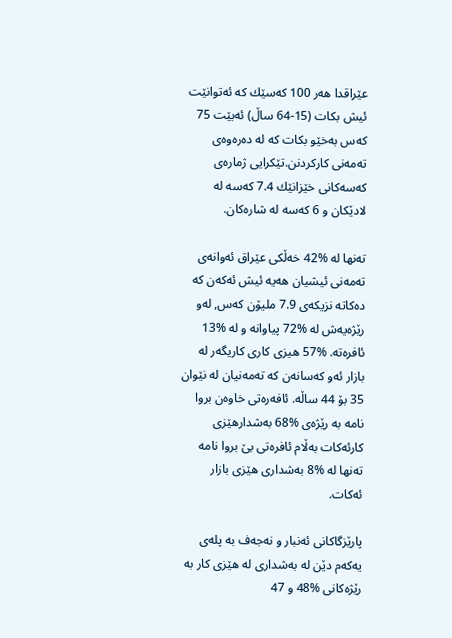عێراقدا هه‌ر 100 كه‌سێك كه‌ ئه‌توانێت ئیش بكات (15-64 ساڵ) ئه‌بێت 75 كه‌س به‌خێو بكات كه‌ له‌ ده‌ره‌وه‌ى ته‌مه‌نى كاركردنن.تێكرایی ژماره‌ى كه‌سه‌كانى خێزانێك 7.4 كه‌سه‌ له‌ لادێكان و 6 كه‌سه‌ له‌ شاره‌كان.

ته‌نها له‌ %42 خه‌ڵكى عێراق ئه‌وانه‌ى ته‌مه‌نى ئیشیان هه‌یه‌ ئیش ئه‌كه‌ن كه‌ ده‌كاته‌ نزیكه‌ى 7.9 ملیۆن كه‌س, له‌و رێژه‌یه‌ش له‌ %72 پیاوانه‌ و له‌ %13 ئافره‌ته‌. %57 هیزى كارى كاریگه‌ر له‌ بازار ئه‌و كه‌سانه‌ن كه‌ ته‌مه‌نیان له‌ نێوان 35 بۆ 44 ساڵه‌. ئافه‌ره‌تى خاوه‌ن بروا نامه‌ به‌ رێژه‌ى %68 به‌شدارهێزى كارئه‌كات به‌ڵام ئافره‌تى بێ بروا نامه‌ ته‌نها له‌ %8 به‌شدارى هێزى بازار ئه‌كات.

پارێزگاكانى ئه‌نبار و نه‌جه‌ف به‌ پله‌ى یه‌كه‌م دێن له‌ به‌شدارى له‌ هێزى كار به‌ رێژه‌كانى %48 و 47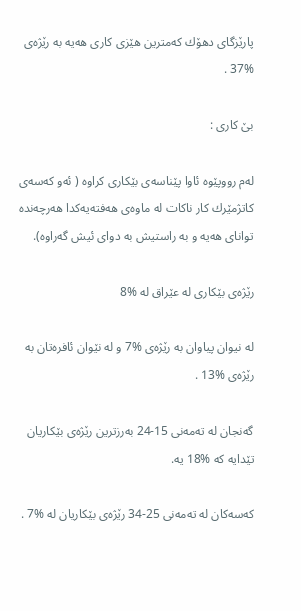پارێزگاى دهۆك كه‌مترین هێزى كارى هه‌یه‌ به‌ رێژه‌ى %37 .

بێ كارى :

له‌م رووپێوه‌ ئاوا پێناسه‌ى بێكارى كراوه‌ ( ئه‌و كه‌سه‌ى كاتژمێرك كار ناكات له‌ ماوه‌ى هه‌فته‌یه‌كدا هه‌رچه‌نده‌ تواناى هه‌یه‌ و به‌ راستیش به‌ دوای ئیش گه‌راوه‌).

رێژه‌ى بێكارى له‌ عێراق له‌ %8

له‌ نیوان پیاوان به‌ رێژه‌ى %7 و له‌ نێوان ئافره‌تان به‌ رێژه‌ى %13 .

گه‌نجان له‌ ته‌مه‌نى 15-24 به‌رزترین رێژه‌ی بێكاریان تێدایه‌ كه‌ %18 یه‌.

كه‌سه‌كان له‌ ته‌مه‌نى 25-34 رێژه‌ى بێكاریان له‌ %7 .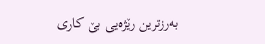به‌رزترین رێژه‌یی بێ كارى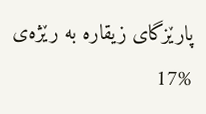پارێزگاى زیقاره‌ به‌ رێژه‌ى %17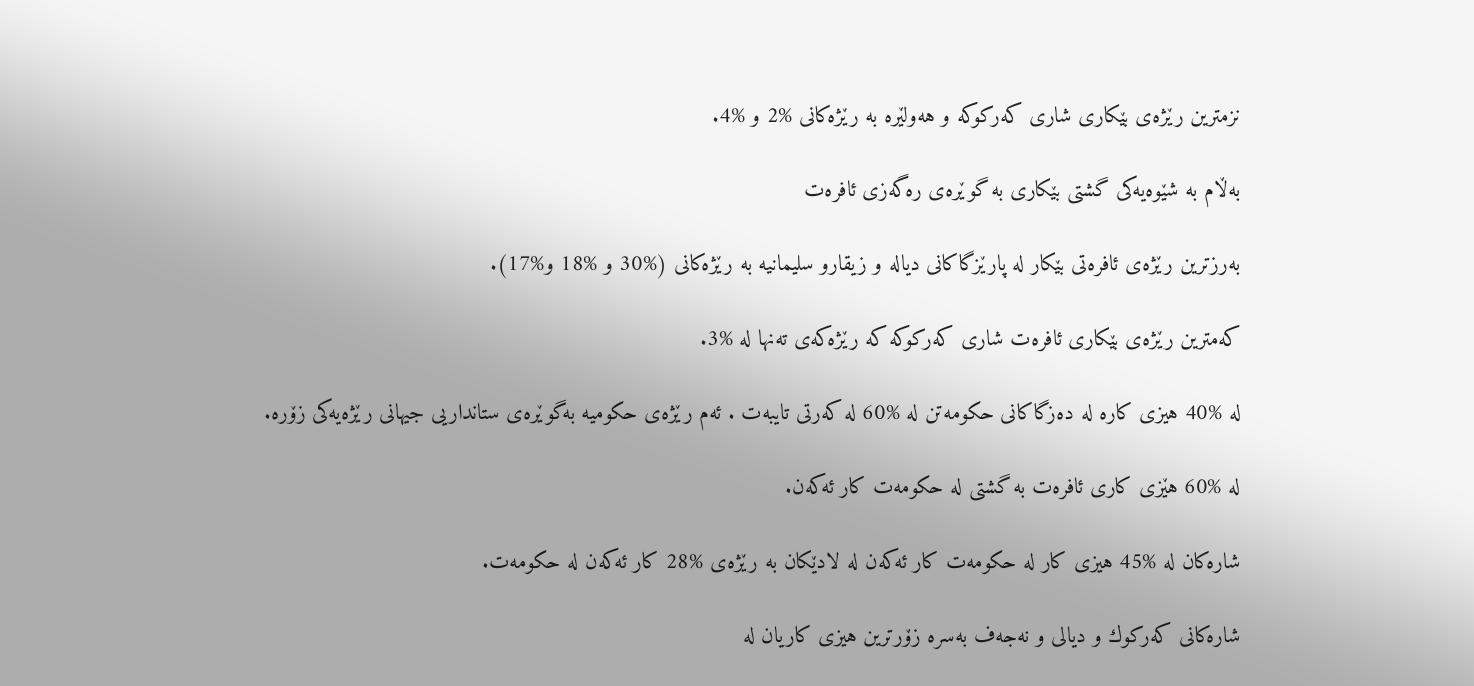نزمترین رێژه‌ى بێكارى شارى كه‌ركوكه‌ و هه‌ولێره‌ به‌ رێژه‌كانى %2 و %4.

به‌ڵام به‌ شێوه‌یه‌كى گشتى بێكارى به‌ گوێره‌ى ره‌گه‌زى ئافره‌ت

به‌رزترین رێژه‌ى ئافره‌تى بێكار له‌ پارێزگاكانى دیاله‌ و زیقارو سلیمانیه‌ به‌ رێژه‌كانى (%30 و %18 و%17).

كه‌مترین رێژه‌ى بێكارى ئافره‌ت شارى كه‌ركوكه‌ كه‌ رێژه‌كه‌ى ته‌نها له‌ %3.

له‌ %40 هیزى كاره‌ له‌ ده‌زگاكانى حكومه‌تن له‌ %60 له‌ كه‌رتى تایبه‌ت . ئه‌م رێژه‌ى حكومیه‌ به‌گوێره‌ى ستانداریی جیهانى رێژه‌یه‌كى زۆره‌.

له‌ %60 هێزى كارى ئافره‌ت به‌ گشتى له‌ حكومه‌ت كار ئه‌كه‌ن.

شاره‌كان له‌ %45 هیزى كار له‌ حكومه‌ت كار ئه‌كه‌ن له‌ لادێكان به‌ رێژه‌ى %28 كار ئه‌كه‌ن له‌ حكومه‌ت.

شاره‌كانى كه‌ركوك و دیالى و نه‌جه‌ف به‌سره‌ زۆرترین هیزى كاریان له‌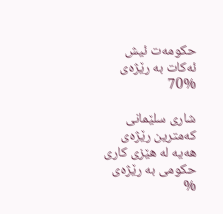حكومه‌ت ئیش ئه‌كات به‌ رێژه‌ى %70

شارى سلێمانى كه‌مترین رێژه‌ى هه‌یه‌ له‌ هێزى كارى حكومى به‌ رێژه‌ى %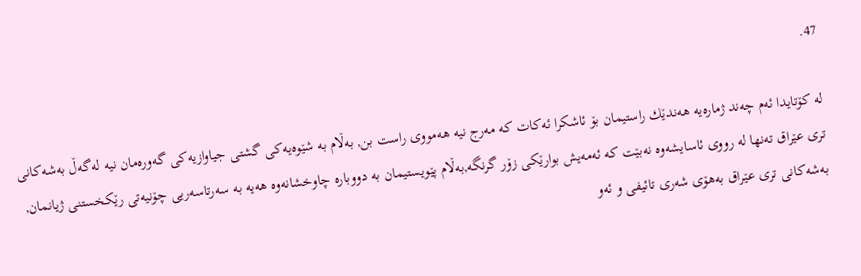47.

له‌ كۆتایدا ئه‌م چه‌ند ژماره‌یه‌ هه‌ندێك راستیمان بۆ ئاشكرا ئه‌كات كه‌ مه‌رج نیه‌ هه‌مووى راست بن, به‌ڵام به‌ شێوه‌یه‌كى گشتى جیاوازیه‌كى گه‌وره‌مان نیه‌ له‌گه‌ڵ به‌شه‌كانى ترى عێراق ته‌نها له‌ رووى ئاسایشه‌وه‌ نه‌بێت كه‌ ئه‌مه‌یش بوارێكى زۆر گرنگه‌,به‌ڵام پێویستیمان به‌ دووباره‌ چاوخشانه‌وه‌ هه‌یه‌ به‌ سه‌رتاسه‌ریى چۆنیه‌تى رێكخستنى ژیانمان, به‌شه‌كانى ترى عێراق به‌هۆى شه‌رى تائیفی و ئه‌و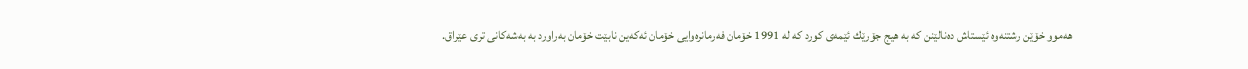هه‌موو خۆێن رشتنه‌وه‌ ئێستاش ده‌نالێنن كه‌ به‌ هیج جۆرێك ئێمه‌ى كورد كه‌ له‌ 1991 خۆمان فه‌رمانره‌وایی خۆمان ئه‌كه‌ین نابێت خۆمان به‌راورد به‌ به‌شه‌كانى ترى عێراق.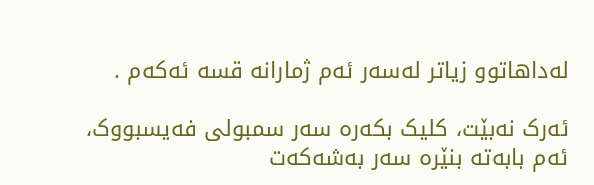له‌داهاتوو زیاتر له‌سه‌ر ئه‌م ژمارانه‌ قسه‌ ئه‌كه‌م .

ئەرک نەبێت، کلیک بکەرە سەر سمبولی فەیسبووک، ئەم بابەتە بنێرە سەر بەشەکەت